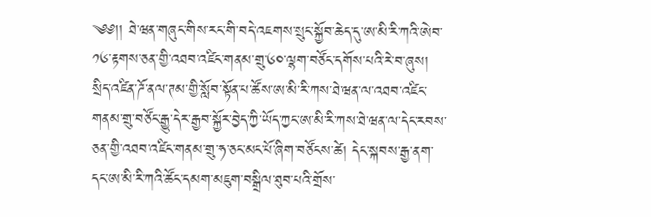༄༅།། ཐེ་ཝན་གཞུང་གིས་རང་གི་བདེ་འཇགས་སྲུང་སྐྱོབ་ཆེད་དུ་ཨ་མི་རི་ཀའི་ཨེབ་༡༦་རྟགས་ཅན་གྱི་འཐབ་འཛིང་གནམ་གྲུ་༦༠་ལྷག་བཙོང་དགོས་པའི་རེ་བ་ཞུས། སྲིད་འཛིན་ཌོ་ནལ་ཊམ་གྱི་སློབ་སྟོན་པ་ཚོས་ཨ་མི་རི་ཀས་ཐེ་ཝན་ལ་འཐབ་འཛིང་གནམ་གྲུ་བཙོང་རྒྱུ་དེར་རྒྱབ་སྐྱོར་བྱེད་ཀྱི་ཡོད་ཀྱང་ཨ་མི་རི་ཀས་ཐེ་ཝན་ལ་དེང་རབས་ཅན་གྱི་འཐབ་འཛིང་གནམ་གྲུ་ཧ་ཅང་མང་པོ་ཞིག་བཙོངས་ཚེ། དེང་སྐབས་རྒྱ་ནག་དང་ཨ་མི་རི་ཀའི་ཚོང་དམག་མཇུག་བསྒྲིལ་ཐུབ་པའི་གྲོས་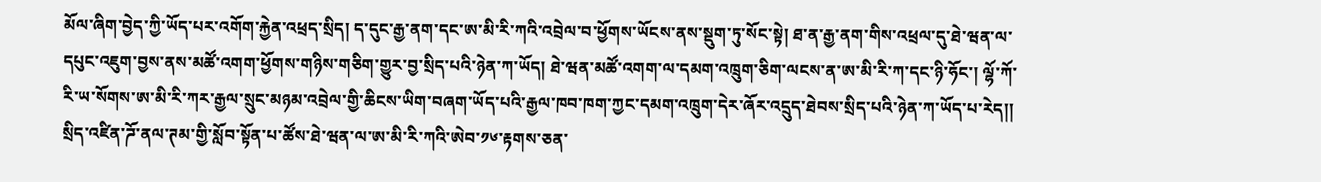མོལ་ཞིག་བྱེད་ཀྱི་ཡོད་པར་འགོག་རྐྱེན་འཕྲད་སྲིད། ད་དུང་རྒྱ་ནག་དང་ཨ་མི་རི་ཀའི་འབྲེལ་བ་ཕྱོགས་ཡོངས་ནས་སྡུག་ཏུ་སོང་སྟེ། ཐ་ན་རྒྱ་ནག་གིས་འཕྲལ་དུ་ཐེ་ཝན་ལ་དཔུང་འཇུག་བྱས་ནས་མཚོ་འགག་ཕྱོགས་གཉིས་གཅིག་གྱུར་བྱ་སྲིད་པའི་ཉེན་ཀ་ཡོད། ཐེ་ཝན་མཚོ་འགག་ལ་དམག་འཁྲུག་ཅིག་ལངས་ན་ཨ་མི་རི་ཀ་དང་ཉི་ཧོང་། ལྷོ་ཀོ་རི་ཡ་སོགས་ཨ་མི་རི་ཀར་རྒྱལ་སྲུང་མཉམ་འབྲེལ་གྱི་ཆིངས་ཡིག་བཞག་ཡོད་པའི་རྒྱལ་ཁབ་ཁག་ཀྱང་དམག་འཁྲུག་དེར་ཞོར་འདྲུད་ཐེབས་སྲིད་པའི་ཉེན་ཀ་ཡོད་པ་རེད།།
སྲིད་འཛིན་ཌོ་ནལ་ཊམ་གྱི་སློབ་སྟོན་པ་ཚོས་ཐེ་ཝན་ལ་ཨ་མི་རི་ཀའི་ཨེབ་༡༦་རྟགས་ཅན་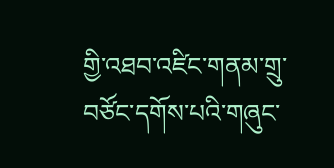གྱི་འཐབ་འཛིང་གནམ་གྲུ་བཙོང་དགོས་པའི་གཞུང་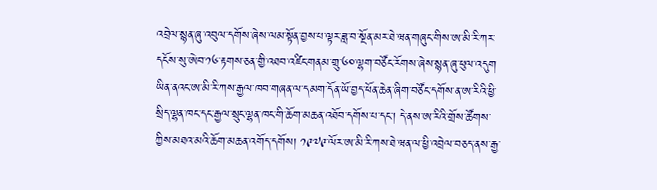འབྲེལ་སྙན་ཞུ་འབུལ་དགོས་ཞེས་ལམ་སྟོན་བྱས་པ་ལྟར་ཟླ་བ་སྔོན་མར་ཐེ་ཝན་གཞུང་གིས་ཨ་མི་རི་ཀར་དངོས་སུ་ཨེབ་༡༦་རྟགས་ཅན་གྱི་འཐབ་འཛིང་གནམ་གྲུ་༦༠་ལྷག་བཙོང་རོགས་ཞེས་སྙན་ཞུ་ཕུལ་འདུག ཡིན་ནའང་ཨ་མི་རི་ཀས་རྒྱལ་ཁབ་གཞན་ལ་དམག་དོན་ཡོ་བྱད་ཕོན་ཆེན་ཞིག་བཙོང་དགོས་ན་ཨ་རིའི་ཕྱི་སྲིད་ལྷན་ཁང་དང་རྒྱལ་སྲུང་ལྷན་ཁང་གི་ཆོག་མཆན་འཐོབ་དགོས་པ་དང་། དེ་ནས་ཨ་རིའི་གྲོས་ཚོགས་ཀྱིས་མཐའ་མའི་ཆོག་མཆན་འགོད་དགོས། ༡༩༧༩་ལོར་ཨ་མི་རི་ཀས་ཐེ་ཝན་ལ་ཕྱི་འབྲེལ་བཅད་ནས་རྒྱ་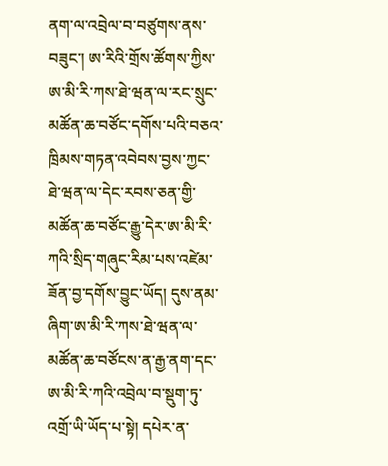ནག་ལ་འབྲེལ་བ་བཙུགས་ནས་བཟུང་། ཨ་རིའི་གྲོས་ཚོགས་ཀྱིས་ཨ་མི་རི་ཀས་ཐེ་ཝན་ལ་རང་སྲུང་མཚོན་ཆ་བཙོང་དགོས་པའི་བཅའ་ཁྲིམས་གཏན་འབེབས་བྱས་ཀྱང་ཐེ་ཝན་ལ་དེང་རབས་ཅན་གྱི་མཚོན་ཆ་བཙོང་རྒྱུ་དེར་ཨ་མི་རི་ཀའི་སྲིད་གཞུང་རིམ་པས་འཛེམ་ཟོན་བྱ་དགོས་བྱུང་ཡོད། དུས་ནམ་ཞིག་ཨ་མི་རི་ཀས་ཐེ་ཝན་ལ་མཚོན་ཆ་བཙོངས་ན་རྒྱ་ནག་དང་ཨ་མི་རི་ཀའི་འབྲེལ་བ་སྡུག་ཏུ་འགྲོ་ཡི་ཡོད་པ་སྟེ། དཔེར་ན་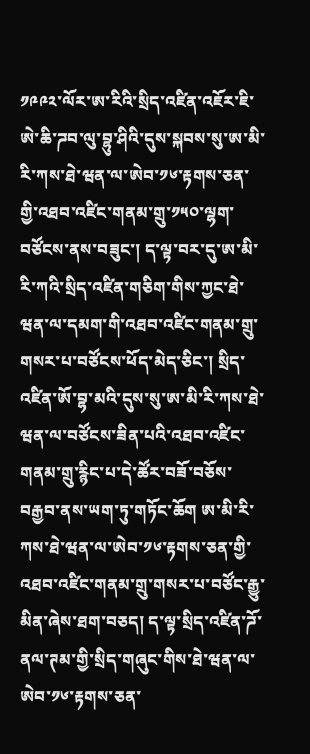༡༩༩༢་ལོར་ཨ་རིའི་སྲིད་འཛིན་འཇོར་ཇི་ཨེ་ཆི་ཌབ་ལུ་བྷུ་ཤིའི་དུས་སྐབས་སུ་ཨ་མི་རི་ཀས་ཐེ་ཝན་ལ་ཨེབ་༡༦་རྟགས་ཅན་གྱི་འཐབ་འཛིང་གནམ་གྲུ་༡༥༠་ལྷག་བཙོངས་ནས་བཟུང་། ད་ལྟ་བར་དུ་ཨ་མི་རི་ཀའི་སྲིད་འཛིན་གཅིག་གིས་ཀྱང་ཐེ་ཝན་ལ་དམག་གི་འཐབ་འཛིང་གནམ་གྲུ་གསར་པ་བཙོངས་ཕོད་མེད་ཅིང་། སྲིད་འཛིན་ཨོ་བྷ་མའི་དུས་སུ་ཨ་མི་རི་ཀས་ཐེ་ཝན་ལ་བཙོངས་ཟིན་པའི་འཐབ་འཛིང་གནམ་གྲུ་རྙིང་པ་དེ་ཚོར་བཟོ་བཅོས་བརྒྱབ་ནས་ཡག་ཏུ་གཏོང་ཆོག ཨ་མི་རི་ཀས་ཐེ་ཝན་ལ་ཨེབ་༡༦་རྟགས་ཅན་གྱི་འཐབ་འཛིང་གནམ་གྲུ་གསར་པ་བཙོང་རྒྱུ་མིན་ཞེས་ཐག་བཅད། ད་ལྟ་སྲིད་འཛིན་ཌོ་ནལ་ཊམ་གྱི་སྲིད་གཞུང་གིས་ཐེ་ཝན་ལ་ཨེབ་༡༦་རྟགས་ཅན་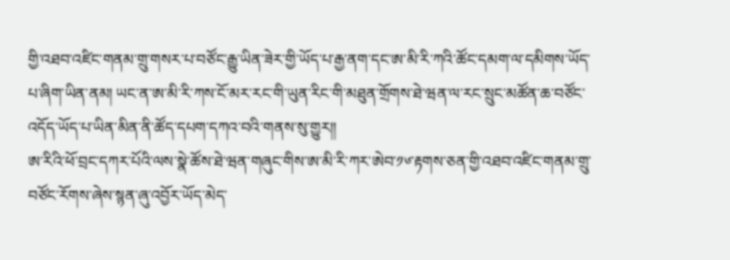གྱི་འཐབ་འཛིང་གནམ་གྲུ་གསར་པ་བཙོང་རྒྱུ་ཡིན་ཟེར་གྱི་ཡོད་པ་རྒྱ་ནག་དང་ཨ་མི་རི་ཀའི་ཚོང་དམག་ལ་དམིགས་ཡོད་པ་ཞིག་ཡིན་ནམ། ཡང་ན་ཨ་མི་རི་ཀས་ངོ་མར་རང་གི་ཡུན་རིང་གི་མཐུན་གྲོགས་ཐེ་ཝན་ལ་རང་སྲུང་མཚོན་ཆ་བཙོང་འདོད་ཡོད་པ་ཡིན་མིན་ནི་ཚོད་དཔག་དཀའ་བའི་གནས་སུ་གྱུར།།
ཨ་རིའི་ཕོ་བྲང་དཀར་པོའི་ལས་སྣེ་ཚོས་ཐེ་ཝན་གཞུང་གིས་ཨ་མི་རི་ཀར་ཨེབ་༡༦་རྟགས་ཅན་གྱི་འཐབ་འཛིང་གནམ་གྲུ་བཙོང་རོགས་ཞེས་སྙན་ཞུ་འབྱོར་ཡོད་མེད་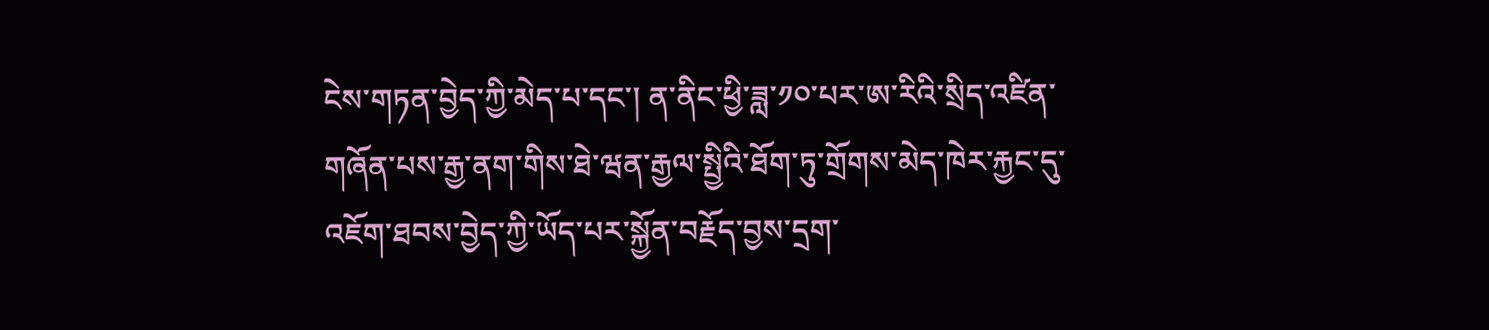ངེས་གཏན་བྱེད་ཀྱི་མེད་པ་དང་། ན་ནིང་ཕྱི་ཟླ་༡༠་པར་ཨ་རིའི་སྲིད་འཛིན་གཞོན་པས་རྒྱ་ནག་གིས་ཐེ་ཝན་རྒྱལ་སྤྱིའི་ཐོག་ཏུ་གྲོགས་མེད་ཁེར་རྐྱང་དུ་འཇོག་ཐབས་བྱེད་ཀྱི་ཡོད་པར་སྐྱོན་བརྗོད་བྱས་དྲག་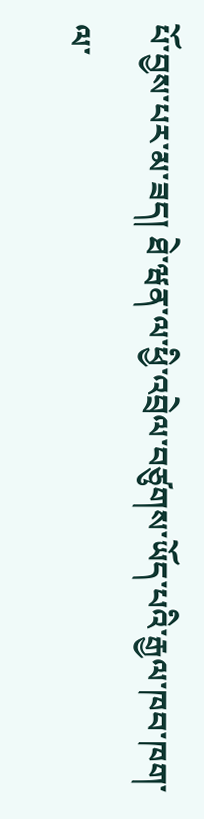པོ་བྱས་པར་མ་ཟད། ཐེ་ཝན་ལ་ཕྱི་འབྲེལ་བཙུགས་ཡོད་པའི་རྒྱལ་ཁབ་ཁག་ལ་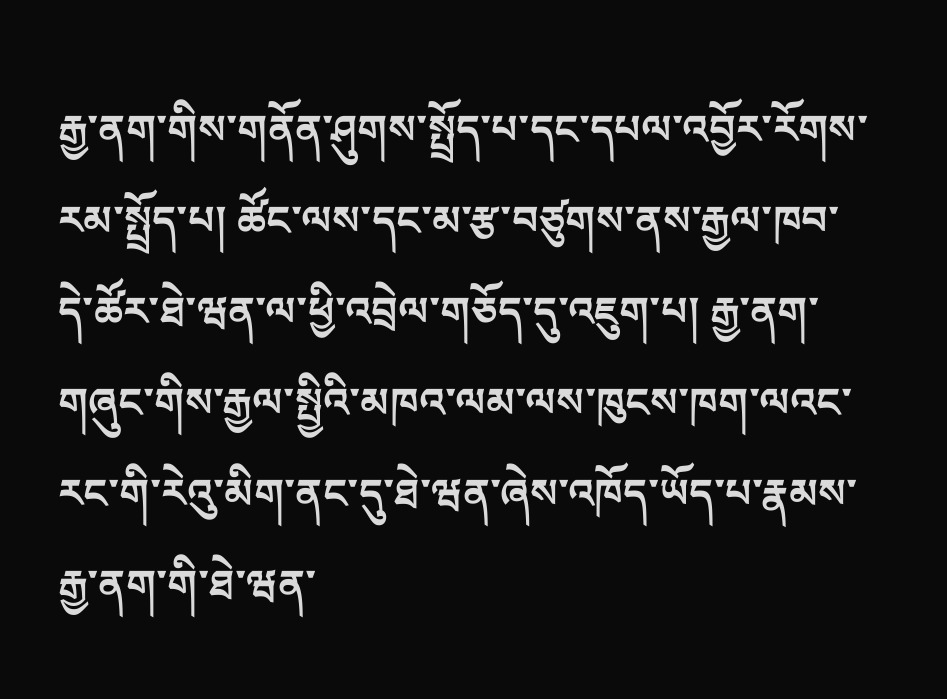རྒྱ་ནག་གིས་གནོན་ཤུགས་སྤྲོད་པ་དང་དཔལ་འབྱོར་རོགས་རམ་སྤྲོད་པ། ཚོང་ལས་དང་མ་རྩ་བཙུགས་ནས་རྒྱལ་ཁབ་དེ་ཚོར་ཐེ་ཝན་ལ་ཕྱི་འབྲེལ་གཅོད་དུ་འཇུག་པ། རྒྱ་ནག་གཞུང་གིས་རྒྱལ་སྤྱིའི་མཁའ་ལམ་ལས་ཁུངས་ཁག་ལའང་རང་གི་རེའུ་མིག་ནང་དུ་ཐེ་ཝན་ཞེས་འཁོད་ཡོད་པ་རྣམས་རྒྱ་ནག་གི་ཐེ་ཝན་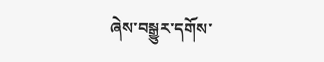ཞེས་བསྒྱུར་དགོས་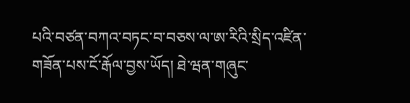པའི་བཙན་བཀའ་བཏང་བ་བཅས་ལ་ཨ་རིའི་སྲིད་འཛིན་གཟོན་པས་ངོ་རྒོལ་བྱས་ཡོད། ཐེ་ཝན་གཞུང་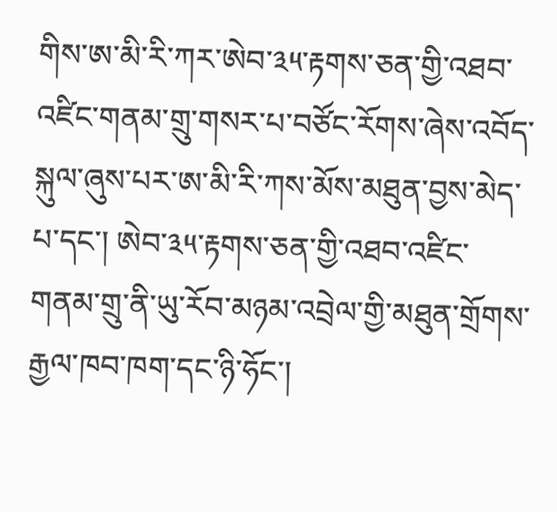གིས་ཨ་མི་རི་ཀར་ཨེབ་༣༥་རྟགས་ཅན་གྱི་འཐབ་འཛིང་གནམ་གྲུ་གསར་པ་བཙོང་རོགས་ཞེས་འབོད་སྐུལ་ཞུས་པར་ཨ་མི་རི་ཀས་མོས་མཐུན་བྱས་མེད་པ་དང་། ཨེབ་༣༥་རྟགས་ཅན་གྱི་འཐབ་འཛིང་གནམ་གྲུ་ནི་ཡུ་རོབ་མཉམ་འབྲེལ་གྱི་མཐུན་གྲོགས་རྒྱལ་ཁབ་ཁག་དང་ཉི་ཧོང་།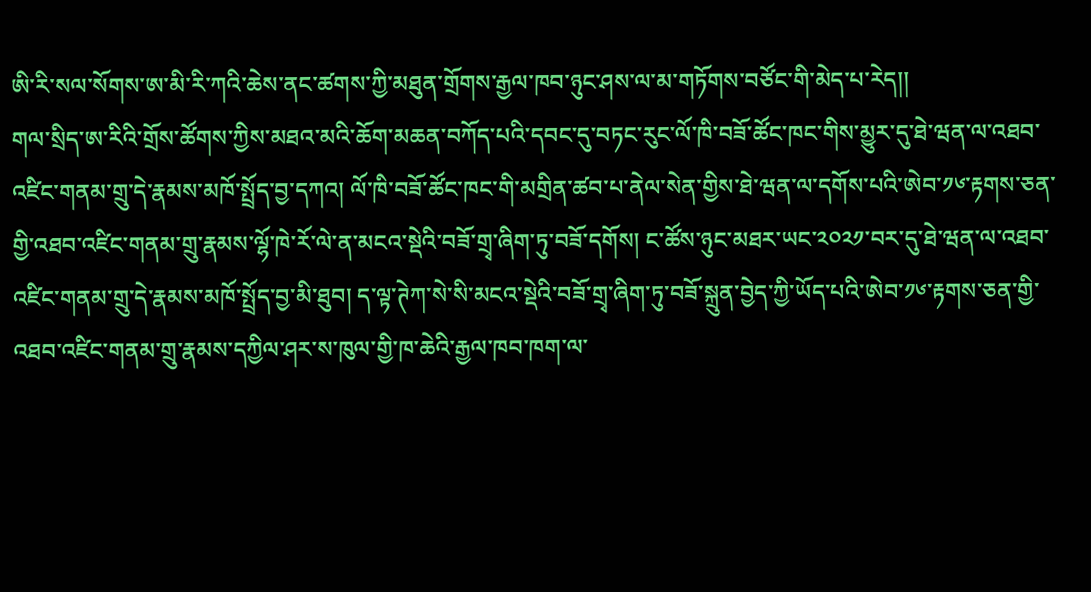ཨི་རི་སལ་སོགས་ཨ་མི་རི་ཀའི་ཆེས་ནང་ཚགས་ཀྱི་མཐུན་གྲོགས་རྒྱལ་ཁབ་ཉུང་ཤས་ལ་མ་གཏོགས་བཙོང་གི་མེད་པ་རེད།།
གལ་སྲིད་ཨ་རིའི་གྲོས་ཚོགས་ཀྱིས་མཐའ་མའི་ཆོག་མཆན་བཀོད་པའི་དབང་དུ་བཏང་རུང་ལོ་ཁི་བཟོ་ཚོང་ཁང་གིས་མྱུར་དུ་ཐེ་ཝན་ལ་འཐབ་འཛིང་གནམ་གྲུ་དེ་རྣམས་མཁོ་སྤྲོད་བྱ་དཀའ། ལོ་ཁི་བཟོ་ཚོང་ཁང་གི་མགྲིན་ཚབ་པ་ནེལ་སེན་གྱིས་ཐེ་ཝན་ལ་དགོས་པའི་ཨེབ་༡༦་རྟགས་ཅན་གྱི་འཐབ་འཛིང་གནམ་གྲུ་རྣམས་ལྷོ་ཁེ་རོ་ལེ་ན་མངའ་སྡེའི་བཟོ་གྲྭ་ཞིག་ཏུ་བཟོ་དགོས། ང་ཚོས་ཉུང་མཐར་ཡང་༢༠༢༡་བར་དུ་ཐེ་ཝན་ལ་འཐབ་འཛིང་གནམ་གྲུ་དེ་རྣམས་མཁོ་སྤྲོད་བྱ་མི་ཐུབ། ད་ལྟ་ཊེཀ་སེ་སི་མངའ་སྡེའི་བཟོ་གྲྭ་ཞིག་ཏུ་བཟོ་སྐྲུན་བྱེད་ཀྱི་ཡོད་པའི་ཨེབ་༡༦་རྟགས་ཅན་གྱི་འཐབ་འཛིང་གནམ་གྲུ་རྣམས་དཀྱིལ་ཤར་ས་ཁུལ་གྱི་ཁ་ཆེའི་རྒྱལ་ཁབ་ཁག་ལ་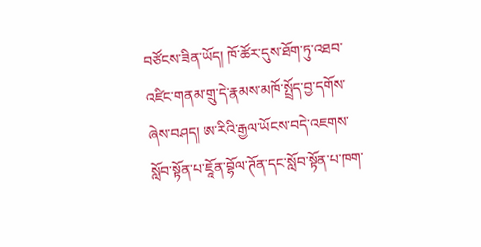བཙོངས་ཟིན་ཡོད། ཁོ་ཚོར་དུས་ཐོག་ཏུ་འཐབ་འཛིང་གནམ་གྲུ་དེ་རྣམས་མཁོ་སྤྲོད་བྱ་དགོས་ཞེས་བཤད། ཨ་རིའི་རྒྱལ་ཡོངས་བདེ་འཇགས་སློབ་སྟོན་པ་ཇཱོན་བྷོལ་ཊོན་དང་སློབ་སྟོན་པ་ཁག་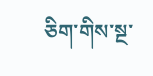ཅིག་གིས་སྔ་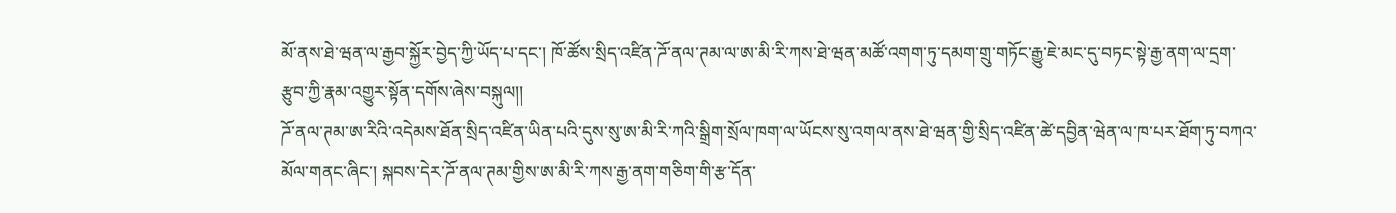མོ་ནས་ཐེ་ཝན་ལ་རྒྱབ་སྐྱོར་བྱེད་ཀྱི་ཡོད་པ་དང་། ཁོ་ཚོས་སྲིད་འཛིན་ཌོ་ནལ་ཊམ་ལ་ཨ་མི་རི་ཀས་ཐེ་ཝན་མཚོ་འགག་ཏུ་དམག་གྲུ་གཏོང་རྒྱུ་ཇེ་མང་དུ་བཏང་སྟེ་རྒྱ་ནག་ལ་དྲག་རྩུབ་ཀྱི་རྣམ་འགྱུར་སྟོན་དགོས་ཞེས་བསྐུལ།།
ཌོ་ནལ་ཊམ་ཨ་རིའི་འདེམས་ཐོན་སྲིད་འཛིན་ཡིན་པའི་དུས་སུ་ཨ་མི་རི་ཀའི་སྒྲིག་སྲོལ་ཁག་ལ་ཡོངས་སུ་འགལ་ནས་ཐེ་ཝན་གྱི་སྲིད་འཛིན་ཚེ་དབྱིན་ཝེན་ལ་ཁ་པར་ཐོག་ཏུ་བཀའ་མོལ་གནང་ཞིང་། སྐབས་དེར་ཌོ་ནལ་ཊམ་གྱིས་ཨ་མི་རི་ཀས་རྒྱ་ནག་གཅིག་གི་རྩ་དོན་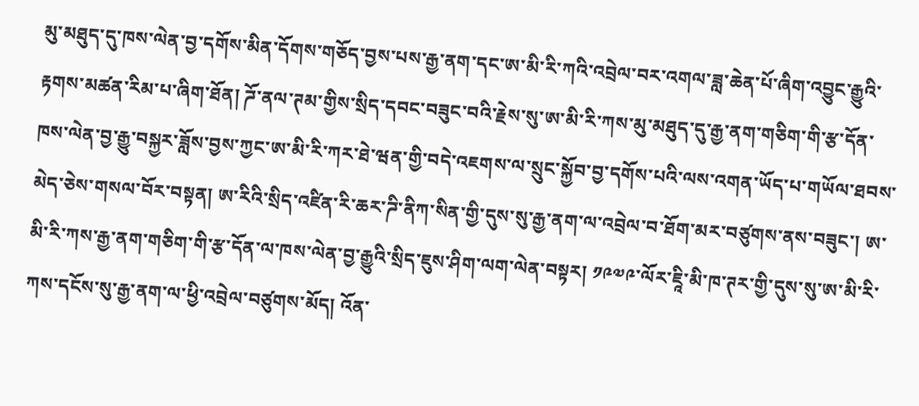མུ་མཐུད་དུ་ཁས་ལེན་བྱ་དགོས་མིན་དོགས་གཅོད་བྱས་པས་རྒྱ་ནག་དང་ཨ་མི་རི་ཀའི་འབྲེལ་བར་འགལ་ཟླ་ཆེན་པོ་ཞིག་འབྱུང་རྒྱུའི་རྟགས་མཚན་རིམ་པ་ཞིག་ཐོན། ཌོ་ནལ་ཊམ་གྱིས་སྲིད་དབང་བཟུང་བའི་རྗེས་སུ་ཨ་མི་རི་ཀས་མུ་མཐུད་དུ་རྒྱ་ནག་གཅིག་གི་རྩ་དོན་ཁས་ལེན་བྱ་རྒྱུ་བསྐྱར་ཟློས་བྱས་ཀྱང་ཨ་མི་རི་ཀར་ཐེ་ཝན་གྱི་བདེ་འཇགས་ལ་སྲུང་སྐྱོབ་བྱ་དགོས་པའི་ལས་འགན་ཡོད་པ་གཡོལ་ཐབས་མེད་ཅེས་གསལ་བོར་བསྟན། ཨ་རིའི་སྲིད་འཛིན་རི་ཆར་ཌི་ནིཀ་སིན་གྱི་དུས་སུ་རྒྱ་ནག་ལ་འབྲེལ་བ་ཐོག་མར་བཙུགས་ནས་བཟུང་། ཨ་མི་རི་ཀས་རྒྱ་ནག་གཅིག་གི་རྩ་དོན་ལ་ཁས་ལེན་བྱ་རྒྱུའི་སྲིད་ཇུས་ཤིག་ལག་ལེན་བསྟར། ༡༩༧༩་ལོར་ཇཱི་མི་ཁ་ཊར་གྱི་དུས་སུ་ཨ་མི་རི་ཀས་དངོས་སུ་རྒྱ་ནག་ལ་ཕྱི་འབྲེལ་བཙུགས་མོད། འོན་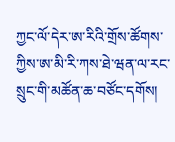ཀྱང་ལོ་དེར་ཨ་རིའི་གྲོས་ཚོགས་ཀྱིས་ཨ་མི་རི་ཀས་ཐེ་ཝན་ལ་རང་སྲུང་གི་མཚོན་ཆ་བཙོང་དགོས།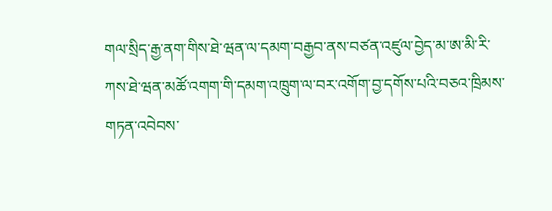གལ་སྲིད་རྒྱ་ནག་གིས་ཐེ་ཝན་ལ་དམག་བརྒྱབ་ནས་བཙན་འཛུལ་བྱེད་མ་ཨ་མི་རི་ཀས་ཐེ་ཝན་མཚོ་འགག་གི་དམག་འཁྲུག་ལ་བར་འགོག་བྱ་དགོས་པའི་བཅའ་ཁྲིམས་གཏན་འབེབས་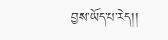བྱས་ཡོད་པ་རེད།།